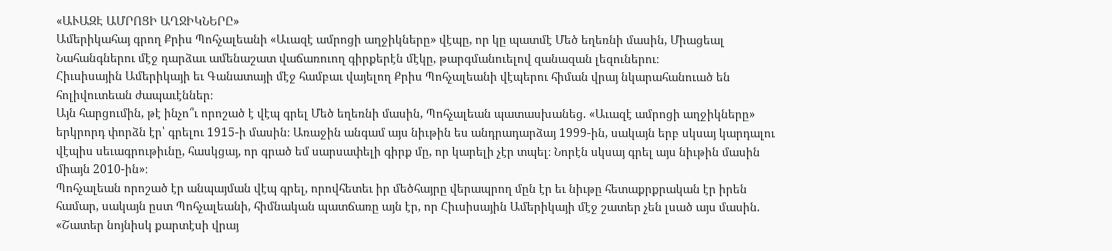«ԱՒԱԶԷ ԱՄՐՈՑԻ ԱՂՋԻԿՆԵՐԸ»
Ամերիկահայ գրող Քրիս Պոհչալեանի «Աւազէ ամրոցի աղջիկները» վէպը, որ կը պատմէ Մեծ եղեռնի մասին, Միացեալ Նահանգներու մէջ դարձաւ ամենաշատ վաճառուող գիրքերէն մէկը, թարգմանուելով զանազան լեզուներու։
Հիւսիսային Ամերիկայի եւ Գանատայի մէջ համբաւ վայելող Քրիս Պոհչալեանի վէպերու հիման վրայ նկարահանուած են հոլիվուտեան ժապաւէններ։
Այն հարցումին, թէ ինչո՞ւ որոշած է վէպ գրել Մեծ եղեռնի մասին, Պոհչալեան պատասխանեց. «Աւազէ ամրոցի աղջիկները» երկրորդ փորձն էր՝ գրելու 1915-ի մասին։ Առաջին անգամ այս նիւթին ես անդրադարձայ 1999-ին, սակայն երբ սկսայ կարդալու վէպիս սեւագրութիւնը, հասկցայ, որ գրած եմ սարսափելի գիրք մը, որ կարելի չէր տպել։ Նորէն սկսայ գրել այս նիւթին մասին միայն 2010-ին»։
Պոհչալեան որոշած էր անպայման վէպ գրել, որովհետեւ իր մեծհայրը վերապրող մըն էր եւ նիւթը հետաքրքրական էր իրեն համար, սակայն ըստ Պոհչալեանի, հիմնական պատճառը այն էր, որ Հիւսիսային Ամերիկայի մէջ շատեր չեն լսած այս մասին. «Շատեր նոյնիսկ քարտէսի վրայ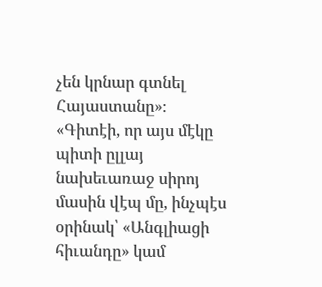չեն կրնար գտնել Հայաստանը»։
«Գիտէի, որ այս մէկը պիտի ըլլայ նախեւառաջ սիրոյ մասին վէպ մը, ինչպէս օրինակ՝ «Անգլիացի հիւանդը» կամ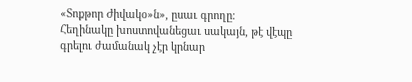«Տոքթոր Ժիվակօ»ն», ըսաւ գրողը։
Հեղինակը խոստովանեցաւ սակայն, թէ վէպը գրելու ժամանակ չէր կրնար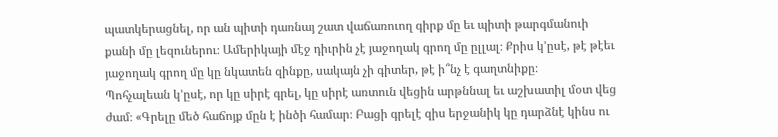պատկերացնել, որ ան պիտի դառնայ շատ վաճառուող գիրք մը եւ պիտի թարգմանուի քանի մը լեզուներու։ Ամերիկայի մէջ դիւրին չէ յաջողակ գրող մը ըլլալ։ Քրիս կ՚ըսէ, թէ թէեւ յաջողակ գրող մը կը նկատեն զինքը, սակայն չի գիտեր, թէ ի՞նչ է գաղտնիքը։
Պոհչալեան կ՚ըսէ, որ կը սիրէ գրել, կը սիրէ առտուն վեցին արթննալ եւ աշխատիլ մօտ վեց ժամ։ «Գրելը մեծ հաճոյք մըն է ինծի համար։ Բացի գրելէ զիս երջանիկ կը դարձնէ կինս ու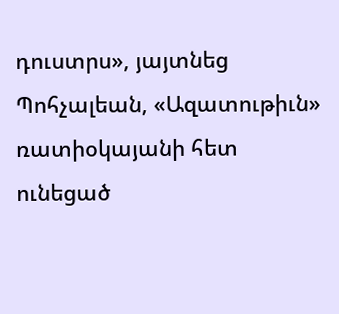դուստրս», յայտնեց Պոհչալեան, «Ազատութիւն» ռատիօկայանի հետ ունեցած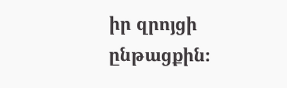իր զրոյցի ընթացքին։